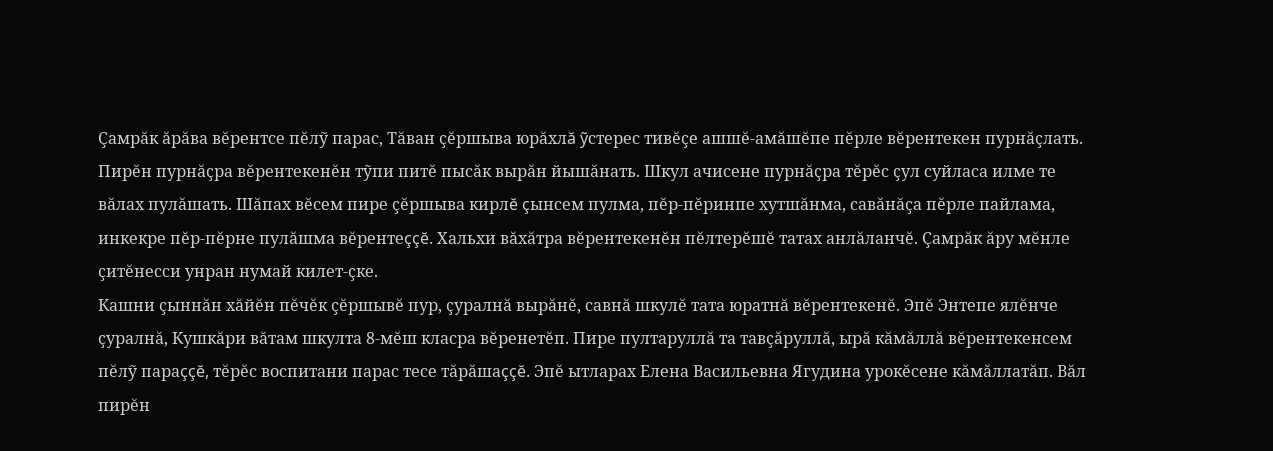Çамрăк ăрăва вĕрентсе пĕлỹ парас, Тăван çĕршыва юрăхлă ỹстерес тивĕçе ашшĕ-амăшĕпе пĕрле вĕрентекен пурнăçлать. Пирĕн пурнăçра вĕрентекенĕн тỹпи питĕ пысăк вырăн йышăнать. Шкул ачисене пурнăçра тĕрĕс çул суйласа илме те вăлах пулăшать. Шăпах вĕсем пире çĕршыва кирлĕ çынсем пулма, пĕр-пĕринпе хутшăнма, савăнăçа пĕрле пайлама, инкекре пĕр-пĕрне пулăшма вĕрентеççĕ. Хальхи вăхăтра вĕрентекенĕн пĕлтерĕшĕ татах анлăланчĕ. Çамрăк ăру мĕнле çитĕнесси унран нумай килет-çке.
Кашни çыннăн хăйĕн пĕчĕк çĕршывĕ пур, çуралнă вырăнĕ, савнă шкулĕ тата юратнă вĕрентекенĕ. Эпĕ Энтепе ялĕнче çуралнă, Кушкăри вăтам шкулта 8-мĕш класра вĕренетĕп. Пире пултаруллă та тавçăруллă, ырă кăмăллă вĕрентекенсем пĕлỹ параççĕ, тĕрĕс воспитани парас тесе тăрăшаççĕ. Эпĕ ытларах Елена Васильевна Ягудина урокĕсене кăмăллатăп. Вăл пирĕн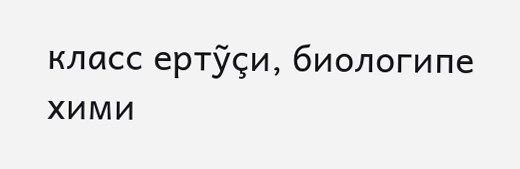класс ертỹçи, биологипе хими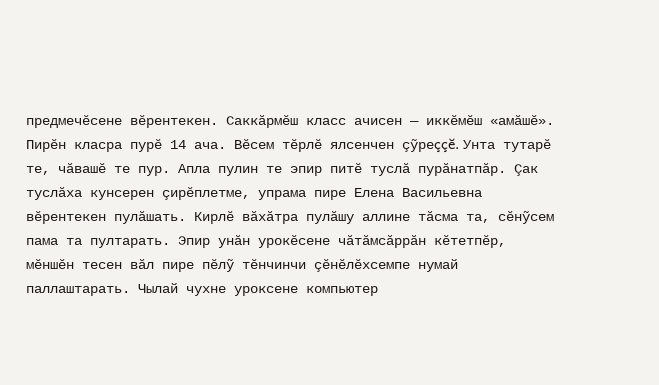предмечĕсене вĕрентекен. Саккăрмĕш класс ачисен — иккĕмĕш «амăшĕ».
Пирĕн класра пурĕ 14 ача. Вĕсем тĕрлĕ ялсенчен çỹреççĕ. Унта тутарĕ те, чăвашĕ те пур. Апла пулин те эпир питĕ туслă пурăнатпăр. Çак туслăха кунсерен çирĕплетме, упрама пире Елена Васильевна вĕрентекен пулăшать. Кирлĕ вăхăтра пулăшу аллине тăсма та, сĕнỹсем пама та пултарать. Эпир унăн урокĕсене чăтăмсăррăн кĕтетпĕр, мĕншĕн тесен вăл пире пĕлỹ тĕнчинчи çĕнĕлĕхсемпе нумай паллаштарать. Чылай чухне уроксене компьютер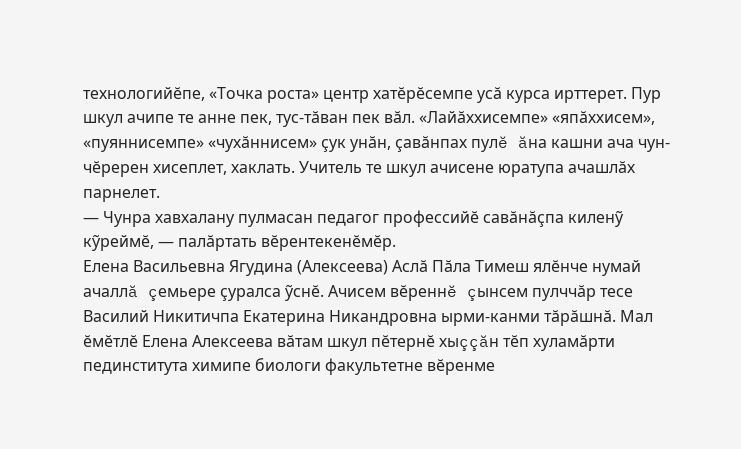технологийĕпе, «Точка роста» центр хатĕрĕсемпе усă курса ирттерет. Пур шкул ачипе те анне пек, тус-тăван пек вăл. «Лайăххисемпе» «япăххисем», «пуяннисемпе» «чухăннисем» çук унăн, çавăнпах пулĕ ăна кашни ача чун-чĕререн хисеплет, хаклать. Учитель те шкул ачисене юратупа ачашлăх парнелет.
— Чунра хавхалану пулмасан педагог профессийĕ савăнăçпа киленỹ кỹреймĕ, — палăртать вĕрентекенĕмĕр.
Елена Васильевна Ягудина (Алексеева) Аслă Пăла Тимеш ялĕнче нумай ачаллă çемьере çуралса ỹснĕ. Ачисем вĕреннĕ çынсем пулччăр тесе Василий Никитичпа Екатерина Никандровна ырми-канми тăрăшнă. Мал ĕмĕтлĕ Елена Алексеева вăтам шкул пĕтернĕ хыççăн тĕп хуламăрти пединститута химипе биологи факультетне вĕренме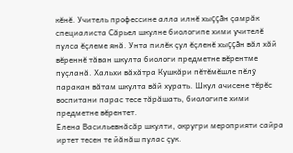кĕнĕ. Учитель профессине алла илнĕ хыççăн çамрăк специалиста Сăрьел шкулне биологипе хими учителĕ пулса ĕçлеме янă. Унта пилĕк çул ĕçленĕ хыççăн вăл хăй вĕреннĕ тăван шкулта биологи предметне вĕрентме пуçланă. Хальхи вăхăтра Кушкăри пĕтĕмĕшле пĕлỹ паракан вăтам шкулта вăй хурать. Шкул ачисене тĕрĕс воспитани парас тесе тăрăшать, биологипе хими предметне вĕрентет.
Елена Васильевнăсăр шкулти, округри мероприяти сайра иртет тесен те йăнăш пулас çук.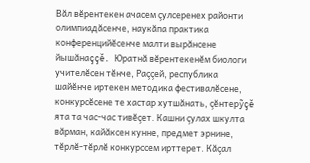Вăл вĕрентекен ачасем çулсеренех районти олимпиадăсенче, наукăпа практика конференцийĕсенче малти вырăнсене йышăнаççĕ. Юратнă вĕрентекенĕм биологи учителĕсен тĕнче, Раççей, республика шайĕнче иртекен методика фестивалĕсене, конкурсĕсене те хастар хутшăнать, çĕнтерỹçĕ ята та час-час тивĕçет. Кашни çулах шкулта вăрман, кайăксен кунне, предмет эрнине, тĕрлĕ-тĕрлĕ конкурссем ирттерет. Кăçал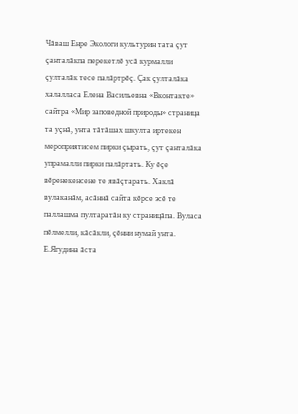Чăваш Енре Экологи культурин тата çут çанталăкпа перекетлĕ усă курмалли çулталăк тесе палăртрĕç. Çак çулталăка халалласа Елена Васильевна «Вконтакте» сайтра «Мир заповедной природы» страница та уçнă, унта тăтăшах шкулта иртекен мероприятисем пирки çырать, çут çанталăка упрамалли пирки палăртать. Ку ĕçе вĕренекенсене те явăçтарать. Хаклă вулаканăм, асăннă сайта кĕрсе эсĕ те паллашма пултаратăн ку страницăпа. Вуласа пĕлмелли, кăсăкли, çĕнни нумай унта.
Е.Ягудина ăста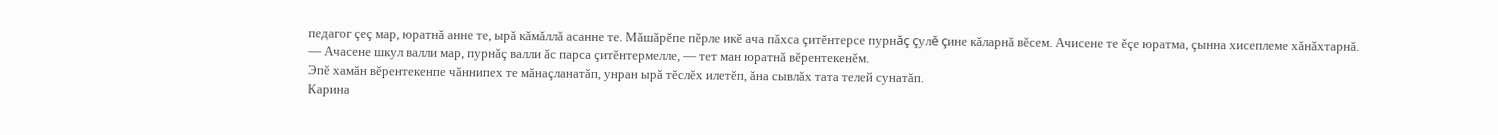педагог çеç мар, юратнă анне те, ырă кăмăллă асанне те. Мăшăрĕпе пĕрле икĕ ача пăхса çитĕнтерсе пурнăç çулĕ çине кăларнă вĕсем. Ачисене те ĕçе юратма, çынна хисеплеме хăнăхтарнă.
— Ачасене шкул валли мар, пурнăç валли ăс парса çитĕнтермелле, — тет ман юратнă вĕрентекенĕм.
Эпĕ хамăн вĕрентекенпе чăннипех те мăнаçланатăп, унран ырă тĕслĕх илетĕп, ăна сывлăх тата телей сунатăп.
Карина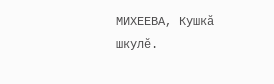МИХЕЕВА, Кушкă шкулĕ.